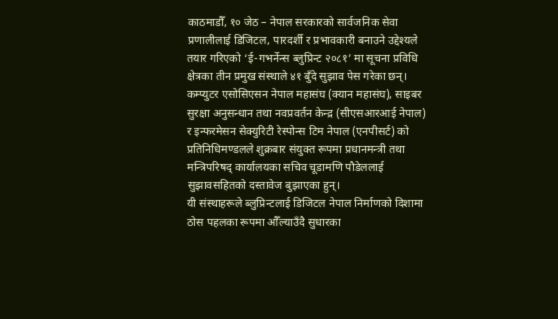काठमाडौँ, १० जेठ – नेपाल सरकारको सार्वजनिक सेवा प्रणालीलाई डिजिटल, पारदर्शी र प्रभावकारी बनाउने उद्देश्यले तयार गरिएको ‘ई-गभर्नेन्स ब्लुप्रिन्ट २०८१’ मा सूचना प्रविधि क्षेत्रका तीन प्रमुख संस्थाले ४१ बुँदे सुझाव पेस गरेका छन्।
कम्प्युटर एसोसिएसन नेपाल महासंघ (क्यान महासंघ), साइबर सुरक्षा अनुसन्धान तथा नवप्रवर्तन केन्द्र (सीएसआरआई नेपाल) र इन्फरमेसन सेक्युरिटी रेस्पोन्स टिम नेपाल (एनपीसर्ट) को प्रतिनिधिमण्डलले शुक्रबार संयुक्त रूपमा प्रधानमन्त्री तथा मन्त्रिपरिषद् कार्यालयका सचिव चूडामणि पौडेललाई सुझावसहितको दस्तावेज बुझाएका हुन्।
यी संस्थाहरूले ब्लुप्रिन्टलाई डिजिटल नेपाल निर्माणको दिशामा ठोस पहलका रूपमा औँल्याउँदै सुधारका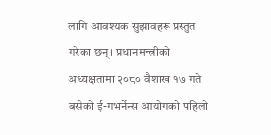लागि आवश्यक सुझावहरू प्रस्तुत गरेका छन्। प्रधानमन्त्रीको अध्यक्षतामा २०८० वैशाख १७ गते बसेको ई-गभर्नेन्स आयोगको पहिलो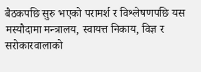बैठकपछि सुरु भएको परामर्श र विश्लेषणपछि यस मस्यौदामा मन्त्रालय, स्वायत्त निकाय, विज्ञ र सरोकारवालाको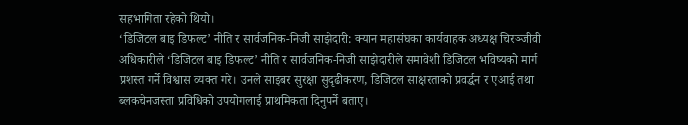सहभागिता रहेको थियो।
‘डिजिटल बाइ डिफल्ट’ नीति र सार्वजनिक-निजी साझेदारी: क्यान महासंघका कार्यवाहक अध्यक्ष चिरञ्जीवी अधिकारीले ‘डिजिटल बाइ डिफल्ट’ नीति र सार्वजनिक-निजी साझेदारीले समावेशी डिजिटल भविष्यको मार्ग प्रशस्त गर्ने विश्वास व्यक्त गरे। उनले साइबर सुरक्षा सुदृढीकरण, डिजिटल साक्षरताको प्रवर्द्धन र एआई तथा ब्लकचेनजस्ता प्रविधिको उपयोगलाई प्राथमिकता दिनुपर्ने बताए।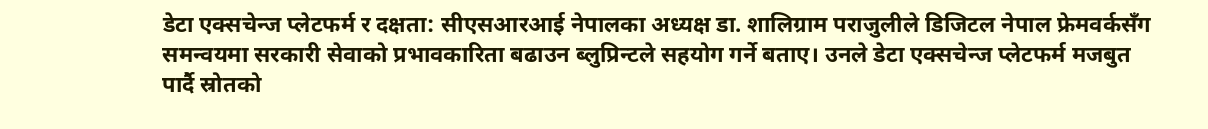डेटा एक्सचेन्ज प्लेटफर्म र दक्षता: सीएसआरआई नेपालका अध्यक्ष डा. शालिग्राम पराजुलीले डिजिटल नेपाल फ्रेमवर्कसँग समन्वयमा सरकारी सेवाको प्रभावकारिता बढाउन ब्लुप्रिन्टले सहयोग गर्ने बताए। उनले डेटा एक्सचेन्ज प्लेटफर्म मजबुत पार्दै स्रोतको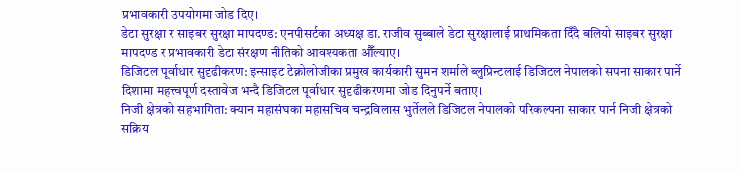प्रभावकारी उपयोगमा जोड दिए।
डेटा सुरक्षा र साइबर सुरक्षा मापदण्ड: एनपीसर्टका अध्यक्ष डा. राजीव सुब्बाले डेटा सुरक्षालाई प्राथमिकता दिँदै बलियो साइबर सुरक्षा मापदण्ड र प्रभावकारी डेटा संरक्षण नीतिको आवश्यकता औँल्याए।
डिजिटल पूर्वाधार सुदृढीकरण: इन्साइट टेक्नोलोजीका प्रमुख कार्यकारी सुमन शर्माले ब्लुप्रिन्टलाई डिजिटल नेपालको सपना साकार पार्ने दिशामा महत्त्वपूर्ण दस्तावेज भन्दै डिजिटल पूर्वाधार सुदृढीकरणमा जोड दिनुपर्ने बताए।
निजी क्षेत्रको सहभागिता: क्यान महासंघका महासचिव चन्द्रविलास भुर्तेलले डिजिटल नेपालको परिकल्पना साकार पार्न निजी क्षेत्रको सक्रिय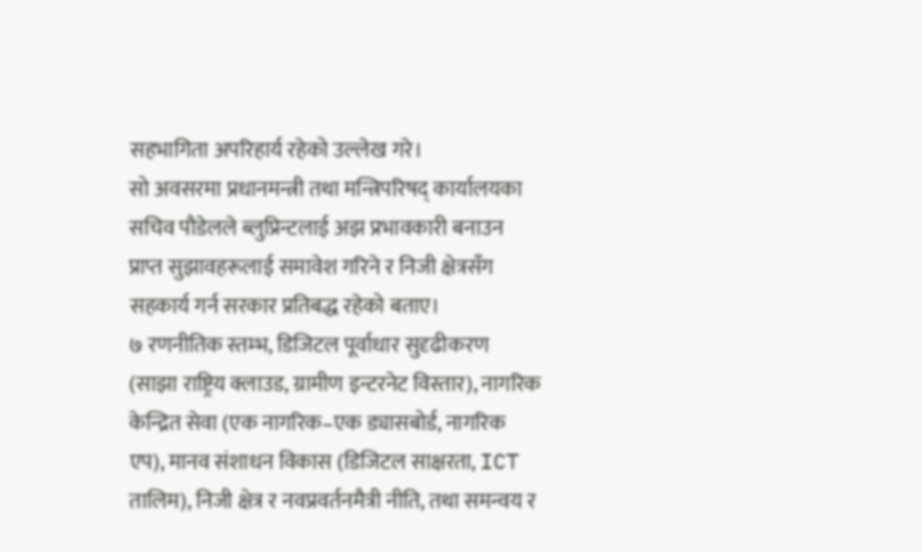सहभागिता अपरिहार्य रहेको उल्लेख गरे।
सो अवसरमा प्रधानमन्त्री तथा मन्त्रिपरिषद् कार्यालयका सचिव पौडेलले ब्लुप्रिन्टलाई अझ प्रभावकारी बनाउन प्राप्त सुझावहरूलाई समावेश गरिने र निजी क्षेत्रसँग सहकार्य गर्न सरकार प्रतिबद्ध रहेको बताए।
७ रणनीतिक स्तम्भ, डिजिटल पूर्वाधार सुदृढीकरण (साझा राष्ट्रिय क्लाउड, ग्रामीण इन्टरनेट विस्तार), नागरिक केन्द्रित सेवा (एक नागरिक–एक ड्यासबोर्ड, नागरिक एप), मानव संशाधन विकास (डिजिटल साक्षरता, ICT तालिम), निजी क्षेत्र र नवप्रवर्तनमैत्री नीति, तथा समन्वय र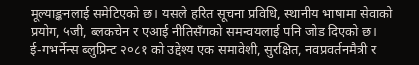मूल्याङ्कनलाई समेटिएको छ। यसले हरित सूचना प्रविधि, स्थानीय भाषामा सेवाको प्रयोग, ५जी, ब्लकचेन र एआई नीतिसँगको समन्वयलाई पनि जोड दिएको छ।
ई-गभर्नेन्स ब्लुप्रिन्ट २०८१ को उद्देश्य एक समावेशी, सुरक्षित, नवप्रवर्तनमैत्री र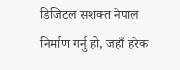डिजिटल सशक्त नेपाल निर्माण गर्नु हो, जहाँ हरेक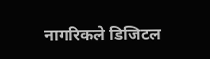नागरिकले डिजिटल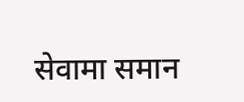सेवामा समान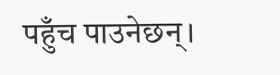पहुँच पाउनेछन्।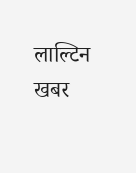लाल्टिन खबर